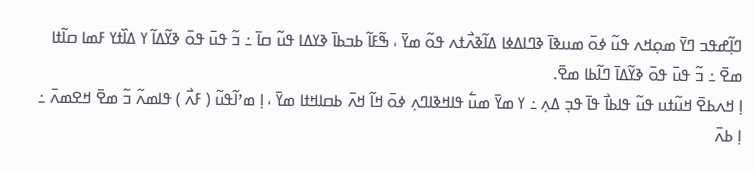ߣߊ߲߬ߝߟߏ ߣߌ߫ ߘߋ߲ߞߍ ߟߎ߬ ߦߋ߫ ߘߎߢߊ߫ ߢߣߊߡߦߊ ߡߊ߬ߢߍ߯ߙߍ ߟߋ߬ ߘߌ߫ ، ߒ߬ߓߊ߬ ߕߏߕߊ߫ ߢߌߡߊ ߟߎ߬ ߛߊ߫ ߸ ߏ߬ ߟߎ߫ ߟߋ߫ ߢߌ߬ߡߊ߬ ߌ ߡߊ߰ߙߌ ߓߘߊ ߛߊ߬ߙߊ ߘߐ߫ ߸ ߏ߬ ߟߎ߫ ߟߋ߫ ߢߌ߬ߡߊ߫ ߣߊ߬ߕߊ ߘߐ߫.
ߊ߲ ߞߍߕߐ߫ ߞߎ߬ߙߎ ߟߎ߬ ߟߊߕߊ߯ ߟߊ߫ ߟߏ߲ ߡߍ߲ ߸ ߌ ߘߌ߫ ߘߎ߱ ߟߊߞߢߊߣߍ߲ ߦߋ߫ ߞߊ߬ ߞߍ߫ ߕߛߊߞߙߊ ߘߌ߫ ، ߊ߲ ߘߴߊ߬ߟߎ߬ ( ߓߍ߯ ) ߟߊߘߍ߬ ߏ߬ ߘߐ߫ ߞߐߘߍ߫ ߸ ߊ߲ ߕߍ߫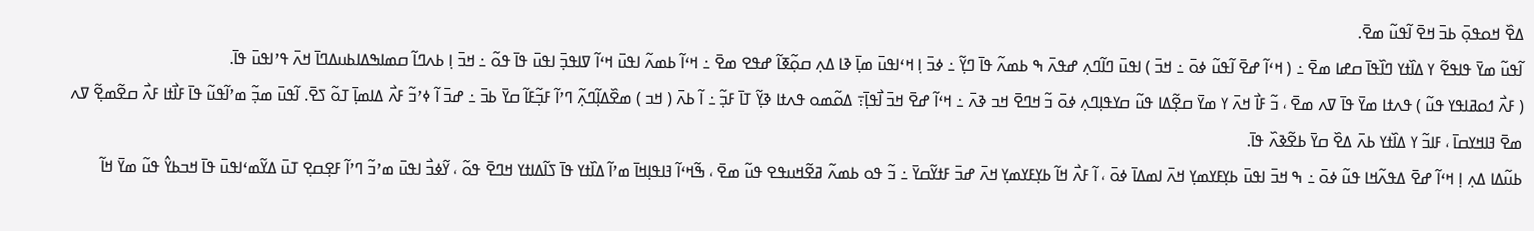ߡߐ߰ ߞߋߟߋ߲߫ ߕߏ߫ ߞߐ߫ ߊ߬ߟߎ߬ ߘߐ߫.
ߊ߬ߟߎ߬ ߘߌ߫ ߟߊߟߐ߬ ߌ ߡߊ߰ߙߌ ߣߊ߰ߟߊ߫ ߛߝߊ ߘߐ߫ ߸ ( ߞߵߊ߬ ߝߐ߫ ߊ߬ߟߎ߬ ߦߋ߫ ߸ ߞߏ߫ ) ߊߟߎ߫ ߣߊ߬ߣߍ߲ ߝߟߍ߫ ߒ ߕߘߍ߬ ߟߊ߫ ߣߌ߲߬ ߸ ߦߏ߫ ߊ߲ ߞߵߊߟߎ߫ ߘߊ߲߫ ߢߊ ߡߍ߲ ߛߋ߲߬ߧߊ߬ ߝߟߐ ߘߐ߫ ߸ ߞߵߊ߬ ߕߘߍ߬ ߊߟߎ߫ ߞߵߊ߬ ߜߊߟߏ߲߫ ߊߟߎ߫ ߟߊ߫ ߟߋ߬ ߸ ߞߏ߫ ߊ߲ ߕߍߣߊ߬ ߛߘߊߒߡߊߕߎߡߣߊ߫ ߞߍ߫ ߟߴߊߟߎ߫ ߟߊ߫.
( ߓߍ߯ ߗߋߥߊߟߌ ߟߎ߬ ) ߟߍߙߊ ߘߌ߫ ߟߊ߫ ߜߍ ߘߐ߫ ، ߏ߬ ߓߊ߯ ߞߍ߫ ߌ ߘߌ߫ ߛߐ߲߬ߡߊ ߟߎ߬ ߛߌߟߊ߲ߣߍ߲ ߦߋ߫ ߏ߬ ߞߣߐ߫ ߞߏ ߢߍ߫ ߸ ߞߵߊ߬ ߝߐ߫ ߞߏ߫ ߊ߯ߟߊ߲߫߹ ߡߋ߬ߘߋ ߟߍߙߊ ߢߌ߲߬ ߠߊ߫ ߓߏ߲߬ ߸ ߊ߬ ߕߍ߫ ( ߞߏ ) ߘߐ߰ߡߊ߲߬ߣߍ߲߬ ߣߴߊ߬ ߓߏ߲߬ߓߊ߬ ߛߌ߫ ߕߏ߫ ߸ ߝߏ߫ ߊ߬ ߦߴߏ߬ ߓߍ߯ ߡߊߘߊ߲߫ ߠߋ߬ ߖߐ߫. ߊ߬ߟߎ߫ ߘߏ߲߬ ߘߴߊ߬ߟߎ߬ ߟߊ߫ ߓߊ߯ߙߊ ߓߍ߯ ߛߐ߬ߘߐ߲߬ ߜߍ ߘߐ߫ ߔߊߞߌߛߊ߫ ، ߓߊߏ߬ ߌ ߡߊ߰ߙߌ ߕߍ߫ ߡߐ߰ ߛߌ߫ ߕߐ߬ߢߍ߰ ߟߊ߫.
ߕߎ߬ߡߊ ߡߍ߲ ߊ߲ ߞߵߊ߬ ߝߐ߫ ߡߟߍ߬ߞߊ ߟߎ߬ ߦߋ߫ ߸ ߒ ߞߏ߫ ߊߟߎ߫ ߕߌ߲ߓߌߘߌ߲ ߞߍ߫ ߊߘߡߊ߫ ߦߋ߫ ، ߊ߬ ߓߍ߯ ߞߊ߬ ߕߌ߲ߓߌߘߌ߲ ߞߍ߫ ߝߏ߫ ߓߙߌ߬ߛߌ߫ ߸ ߏ߬ ߟߋ ߕߘߍ߬ ߥߐ߬ߞߎߟߐ ߟߎ߬ ߘߐ߫ ، ߒ߬ߞߵߊ߬ ߔߊߟߊ߲ߞߊ߫ ߘߴߊ߬ ߡߊ߰ߙߌ ߟߊ߫ ߖߊ߬ߡߊߙߌ ߞߣߐ߫ ߟߋ߬ ، ߌ߬ߦߏ߯ ߊߟߎ߫ ߘߴߏ߬ ߣߴߊ߬ ߓߐ߲ߛߐ߲ ߠߎ߫ ߡߌ߬ߘߵߊߟߎ߫ ߟߊ߫ ߞߏߕߌ߮ ߟߎ߬ ߘߌ߫ ߞߊ߬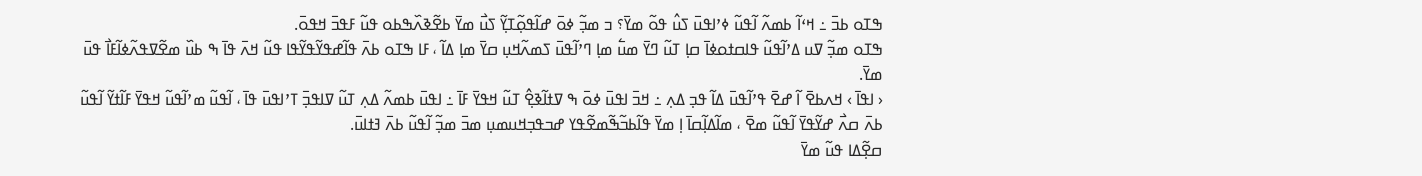ߒߠߋ ߕߏ߫ ߸ ߞߵߊ߬ ߕߘߍ߬ ߊ߬ߟߎ߬ ߦߴߊߟߎ߫ ߖߎ߮ ߟߋ߬ ߘߌ߫؟ ߏ ߘߏ߲߬ ߦߋ߫ ߝߊ߬ߟߋ߲߬ߠߌ߲߬ ߖߎ߯ ߘߌ߫ ߕߐ߬ߢߍ߰ߒߕߋ ߟߎ߬ ߓߟߏ߫ ߞߟߋ߫.
ߒߠߋ ߘߏ߲߬ ߜߎ ߡߴߊ߬ߟߎ߬ ߟߊߛߙߋߦߊ߫ ߛߊ߲ ߠߎ߬ ߣߌ߫ ߘߎ߱ ߘߊ߲ ߣߴߊ߬ߟߎ߫ ߖߘߍ߬ߞߎ߲ ߛߌ߫ ߘߊ߲ ߡߊ߬ ، ߓߊ ߒߠߋ ߕߍ߫ ߟߊ߬ߝߟߌ߬ߟߌ߬ߟߊ ߟߎ߬ ߞߍ߫ ߟߊ߫ ߒ ߕߎ߰ ߘߐ߬ߜߟߍ߬ߦߊ߬ߓߊ߯ ߟߎ߫ ߘߌ߫.
‹ ߊߟߊ߫ › ߞߍߕߐ߫ ߊ߬ ߝߐ߫ ߟߴߊ߬ߟߎ߫ ߡߊ߬ ߟߏ߲ ߡߍ߲ ߸ ߞߏ߫ ߊߟߎ߫ ߦߋ߫ ߒ ߜߙߊ߬ߢߐ߲߮ ߠߎ߬ ߞߟߌ߫ ߓߊ߫ ߸ ߊߟߎ߫ ߕߘߍ߬ ߡߍ߲ ߠߎ߬ ߜߊߟߏ߲߫ ߠߴߊߟߎ߫ ߟߊ߫ ، ߊ߬ߟߎ߬ ߘߴߊ߬ߟߎ߬ ߞߟߌ߫ ߓߊ߬ߙߌ߬ ߊ߬ߟߎ߬ ߕߍ߫ ߛߍ߯ ߝߌ߬ߟߌ߫ ߊ߬ߟߎ߬ ߘߐ߫ ، ߘߊ߬ߡߊ߲߬ߛߊ߫ ߊ߲ ߘߌ߫ ߟߊ߬ߕߏ߬ߒ߬ߘߐ߬ߟߌ ߝߏߟߏ߲ߞߎߘߎ߲ ߘߏ߫ ߘߏ߲߬ ߊ߬ߟߎ߬ ߕߍ߫ ߔߙߊߎ߫.
ߛߐ߲߬ߡߊ ߟߎ߬ ߘߌ߫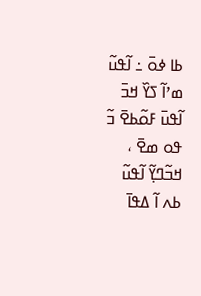ߕߊ ߦߋ߫ ߸ ߊ߬ߟߎ߬ ߘߴߊ߬ ߖߌ߰ ߞߏ߫ ߊ߬ߟߎ߫ ߓߋ߬ߕߐ߫ ߏ߬ ߟߋ ߘߐ߫ ، ߞߏ߬ߣߌ߲߬ ߊ߬ߟߎ߬ ߕߍ ߊ߬ ߡߟߊ߫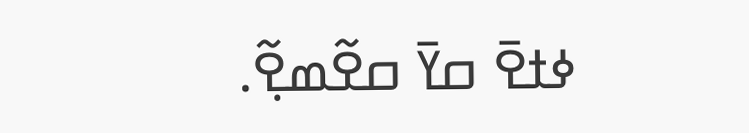ߦߙߐ߫ ߛߌ߫ ߛߐ߬ߘߐ߲߬.